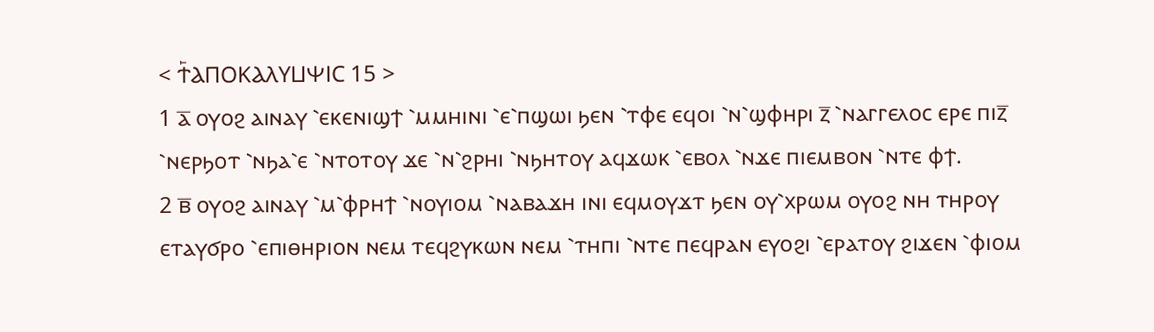< Ϯ⳰ⲀⲠⲞⲔⲀⲖⲨⳘⲮⲒⲤ 15 >
1 ⲁ̅ ⲟⲩⲟϩ ⲁⲓⲛⲁⲩ ⳿ⲉⲕⲉⲛⲓϣϯ ⳿ⲙⲙⲏⲓⲛⲓ ⳿ⲉ⳿ⲡϣⲱⲓ ϧⲉⲛ ⳿ⲧⲫⲉ ⲉϥⲟⲓ ⳿ⲛ⳿ϣⲫⲏⲣⲓ ⲍ̅ ⳿ⲛⲁⲅⲅⲉⲗⲟⲥ ⲉⲣⲉ ⲡⲓⲍ̅ ⳿ⲛⲉⲣϧⲟⲧ ⳿ⲛϧⲁ⳿ⲉ ⳿ⲛⲧⲟⲧⲟⲩ ϫⲉ ⳿ⲛ⳿ϩⲣⲏⲓ ⳿ⲛϧⲏⲧⲟⲩ ⲁϥϫⲱⲕ ⳿ⲉⲃⲟⲗ ⳿ⲛϫⲉ ⲡⲓⲉⲙⲃⲟⲛ ⳿ⲛⲧⲉ ⲫϯ.
2 ⲃ̅ ⲟⲩⲟϩ ⲁⲓⲛⲁⲩ ⳿ⲙ⳿ⲫⲣⲏϯ ⳿ⲛⲟⲩⲓⲟⲙ ⳿ⲛⲁⲃⲁϫⲏ ⲓⲛⲓ ⲉϥⲙⲟⲩϫⲧ ϧⲉⲛ ⲟⲩ⳿ⲭⲣⲱⲙ ⲟⲩⲟϩ ⲛⲏ ⲧⲏⲣⲟⲩ ⲉⲧⲁⲩϭⲣⲟ ⳿ⲉⲡⲓⲑⲏⲣⲓⲟⲛ ⲛⲉⲙ ⲧⲉϥϩⲩⲕⲱⲛ ⲛⲉⲙ ⳿ⲧⲏⲡⲓ ⳿ⲛⲧⲉ ⲡⲉϥⲣⲁⲛ ⲉⲩⲟϩⲓ ⳿ⲉⲣⲁⲧⲟⲩ ϩⲓϫⲉⲛ ⳿ⲫⲓⲟⲙ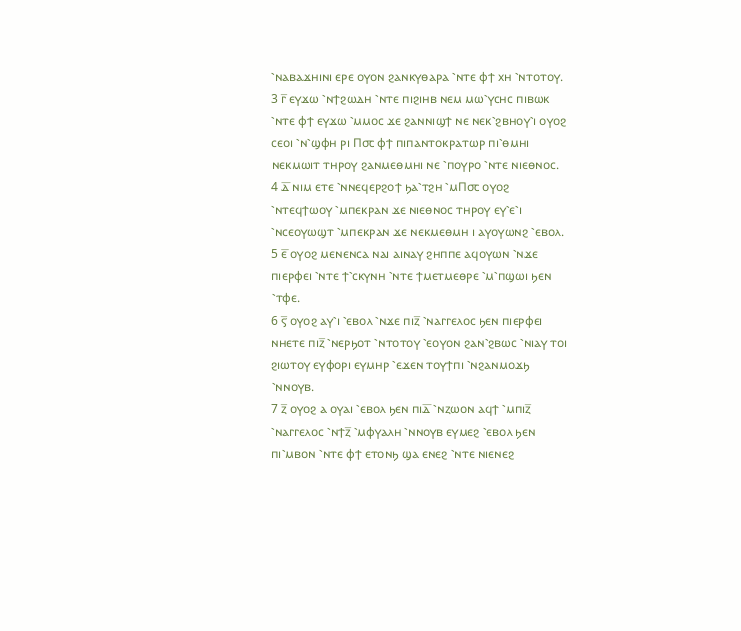⳿ⲛⲁⲃⲁϫⲏⲓⲛⲓ ⲉⲣⲉ ⲟⲩⲟⲛ ϩⲁⲛⲕⲩⲑⲁⲣⲁ ⳿ⲛⲧⲉ ⲫϯ ⲭⲏ ⳿ⲛⲧⲟⲧⲟⲩ.
3 ⲅ̅ ⲉⲩϫⲱ ⳿ⲛϯϩⲱⲇⲏ ⳿ⲛⲧⲉ ⲡⲓϩⲓⲏⲃ ⲛⲉⲙ ⲙⲱ⳿ⲩⲥⲏⲥ ⲡⲓⲃⲱⲕ ⳿ⲛⲧⲉ ⲫϯ ⲉⲩϫⲱ ⳿ⲙⲙⲟⲥ ϫⲉ ϩⲁⲛⲛⲓϣϯ ⲛⲉ ⲛⲉⲕ⳿ϩⲃⲏⲟⲩ⳿ⲓ ⲟⲩⲟϩ ⲥⲉⲟⲓ ⳿ⲛ⳿ϣⲫⲏ ⲣⲓ Ⲡ⳪ ⲫϯ ⲡⲓⲡⲁⲛⲧⲟⲕⲣⲁⲧⲱⲣ ⲡⲓ⳿ⲑⲙⲏⲓ ⲛⲉⲕⲙⲱⲓⲧ ⲧⲏⲣⲟⲩ ϩⲁⲛⲙⲉⲑⲙⲏⲓ ⲛⲉ ⳿ⲡⲟⲩⲣⲟ ⳿ⲛⲧⲉ ⲛⲓⲉⲑⲛⲟⲥ.
4 ⲇ̅ ⲛⲓⲙ ⲉⲧⲉ ⳿ⲛⲛⲉϥⲉⲣϩⲟϯ ϧⲁ⳿ⲧϩⲏ ⳿ⲙⲠ⳪ ⲟⲩⲟϩ ⳿ⲛⲧⲉϥϯⲱⲟⲩ ⳿ⲙⲡⲉⲕⲣⲁⲛ ϫⲉ ⲛⲓⲉⲑⲛⲟⲥ ⲧⲏⲣⲟⲩ ⲉⲩ⳿ⲉ⳿ⲓ ⳿ⲛⲥⲉⲟⲩⲱϣⲧ ⳿ⲙⲡⲉⲕⲣⲁⲛ ϫⲉ ⲛⲉⲕⲙⲉⲑⲙⲏ ⲓ ⲁⲩⲟⲩⲱⲛϩ ⳿ⲉⲃⲟⲗ.
5 ⲉ̅ ⲟⲩⲟϩ ⲙⲉⲛⲉⲛⲥⲁ ⲛⲁⲓ ⲁⲓⲛⲁⲩ ϩⲏⲡⲡⲉ ⲁϥⲟⲩⲱⲛ ⳿ⲛϫⲉ ⲡⲓⲉⲣⲫⲉⲓ ⳿ⲛⲧⲉ ϯ⳿ⲥⲕⲩⲛⲏ ⳿ⲛⲧⲉ ϯⲙⲉⲧⲙⲉⲑⲣⲉ ⳿ⲙ⳿ⲡϣⲱⲓ ϧⲉⲛ ⳿ⲧⲫⲉ.
6 ⲋ̅ ⲟⲩⲟϩ ⲁⲩ⳿ⲓ ⳿ⲉⲃⲟⲗ ⳿ⲛϫⲉ ⲡⲓⲍ̅ ⳿ⲛⲁⲅⲅⲉⲗⲟⲥ ϧⲉⲛ ⲡⲓⲉⲣⲫⲉⲓ ⲛⲏⲉⲧⲉ ⲡⲓⲍ̅ ⳿ⲛⲉⲣϧⲟⲧ ⳿ⲛⲧⲟⲧⲟⲩ ⳿ⲉⲟⲩⲟⲛ ϩⲁⲛ⳿ϩⲃⲱⲥ ⳿ⲛⲓⲁⲩ ⲧⲟⲓ ϩⲓⲱⲧⲟⲩ ⲉⲩⲫⲟⲣⲓ ⲉⲩⲙⲏⲣ ⳿ⲉϫⲉⲛ ⲧⲟⲩϯⲡⲓ ⳿ⲛϩⲁⲛⲙⲟϫϧ ⳿ⲛⲛⲟⲩⲃ.
7 ⲍ̅ ⲟⲩⲟϩ ⲁ ⲟⲩⲁⲓ ⳿ⲉⲃⲟⲗ ϧⲉⲛ ⲡⲓⲇ̅ ⳿ⲛⲍⲱⲟⲛ ⲁϥϯ ⳿ⲙⲡⲓⲍ̅ ⳿ⲛⲁⲅⲅⲉⲗⲟⲥ ⳿ⲛϯⲍ̅ ⳿ⲙⲫⲩⲁⲗⲏ ⳿ⲛⲛⲟⲩⲃ ⲉⲩⲙⲉϩ ⳿ⲉⲃⲟⲗ ϧⲉⲛ ⲡⲓ⳿ⲙⲃⲟⲛ ⳿ⲛⲧⲉ ⲫϯ ⲉⲧⲟⲛϧ ϣⲁ ⲉⲛⲉϩ ⳿ⲛⲧⲉ ⲛⲓⲉⲛⲉϩ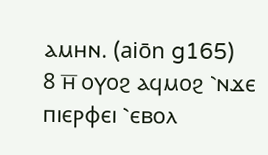ⲁⲙⲏⲛ. (aiōn g165)
8 ⲏ̅ ⲟⲩⲟϩ ⲁϥⲙⲟϩ ⳿ⲛϫⲉ ⲡⲓⲉⲣⲫⲉⲓ ⳿ⲉⲃⲟⲗ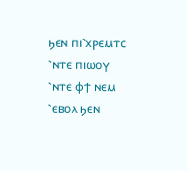ϧⲉⲛ ⲡⲓ⳿ⲭⲣⲉⲙⲧⲥ ⳿ⲛⲧⲉ ⲡⲓⲱⲟⲩ ⳿ⲛⲧⲉ ⲫϯ ⲛⲉⲙ ⳿ⲉⲃⲟⲗ ϧⲉⲛ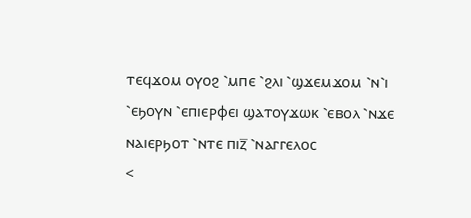ⲧⲉϥϫⲟⲙ ⲟⲩⲟϩ ⳿ⲙⲡⲉ ⳿ϩⲗⲓ ⳿ϣϫⲉⲙϫⲟⲙ ⳿ⲛ⳿ⲓ ⳿ⲉϧⲟⲩⲛ ⳿ⲉⲡⲓⲉⲣⲫⲉⲓ ϣⲁⲧⲟⲩϫⲱⲕ ⳿ⲉⲃⲟⲗ ⳿ⲛϫⲉ ⲛⲁⲓⲉⲣϧⲟⲧ ⳿ⲛⲧⲉ ⲡⲓⲍ̅ ⳿ⲛⲁⲅⲅⲉⲗⲟⲥ
<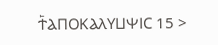Ϯ⳰ⲀⲠⲞⲔⲀⲖⲨⳘⲮⲒⲤ 15 >